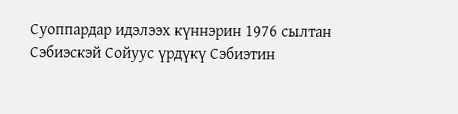Суоппардар идэлээх күннэрин 1976 сылтан Сэбиэскэй Сойуус үрдүкү Сэбиэтин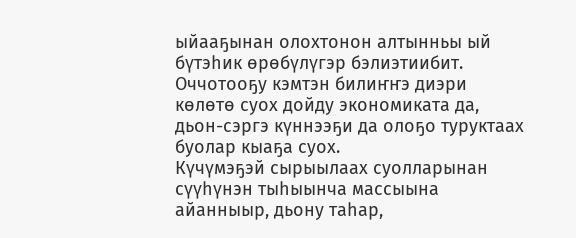ыйааҕынан олохтонон алтынньы ый бүтэhик өрөбүлүгэр бэлиэтиибит.
Оччотооҕу кэмтэн билиҥҥэ диэри көлөтө суох дойду экономиката да, дьон-сэргэ күннээҕи да олоҕо туруктаах буолар кыаҕа суох.
Күчүмэҕэй сырыылаах суолларынан сүүhүнэн тыhыынча массыына айанныыр, дьону таhар,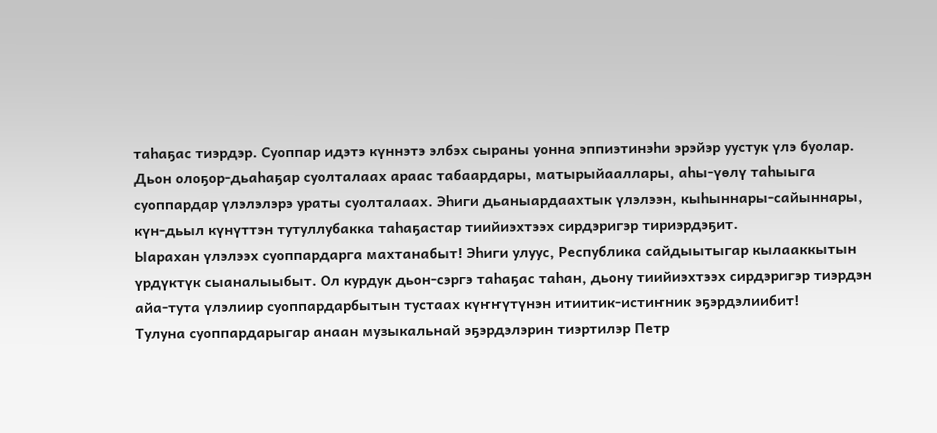таhаҕас тиэрдэр. Суоппар идэтэ күннэтэ элбэх сыраны уонна эппиэтинэhи эрэйэр уустук үлэ буолар.
Дьон олоҕор-дьаhаҕар суолталаах араас табаардары, матырыйааллары, аhы-үөлү таhыыга суоппардар үлэлэлэрэ ураты суолталаах. Эhиги дьаныардаахтык үлэлээн, кыhыннары-сайыннары, күн-дьыл күнүттэн тутуллубакка таhаҕастар тиийиэхтээх сирдэригэр тириэрдэҕит.
Ыарахан үлэлээх суоппардарга махтанабыт! Эhиги улуус, Республика сайдыытыгар кылааккытын үрдүктүк сыаналыыбыт. Ол курдук дьон-сэргэ таhаҕас таhан, дьону тиийиэхтээх сирдэригэр тиэрдэн айа-тута үлэлиир суоппардарбытын тустаах күҥҥүтүнэн итиитик-истиҥник эҕэрдэлиибит!
Тулуна суоппардарыгар анаан музыкальнай эҕэрдэлэрин тиэртилэр Петр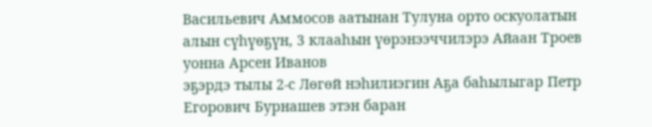Васильевич Аммосов аатынан Тулуна орто оскуолатын алын сүhүөҕүн, 3 клааhын үөрэнээччилэрэ Айаан Троев уонна Арсен Иванов
эҕэрдэ тылы 2-с Лөгөй нэhилиэгин Аҕа баhылыгар Петр Егорович Бурнашев этэн баран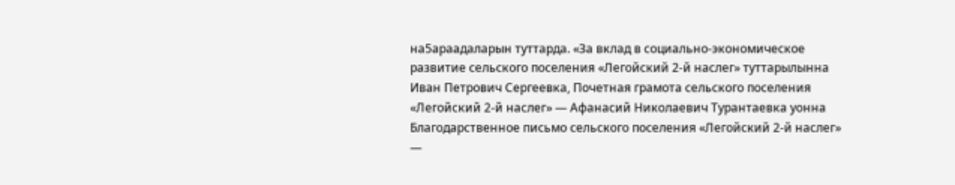на5араадаларын туттарда. «За вклад в социально-экономическое развитие сельского поселения «Легойский 2-й наслег» туттарылынна Иван Петрович Сергеевка, Почетная грамота сельского поселения «Легойский 2-й наслег» — Афанасий Николаевич Турантаевка уонна Благодарственное письмо сельского поселения «Легойский 2-й наслег» —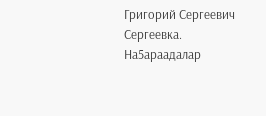Григорий Сергеевич Сергеевка.
На5араадалар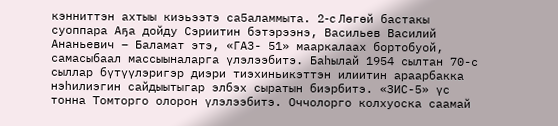кэнниттэн ахтыы киэьээтэ са5аламмыта. 2-c Лөгөй бастакы суоппара Аҕа дойду Сэриитин бэтэрээнэ, Васильев Василий Ананьевич – Баламат этэ, «ГАЗ- 51» мааркалаах бортобуой, самасыбаал массыыналарга үлэлээбитэ. Баhылай 1954 сылтан 70-с сыллар бүтүүлэригэр диэри тиэхиньикэттэн илиитин араарбакка нэhилиэгин сайдыытыгар элбэх сыратын биэрбитэ. «ЗИС-5» үс тонна Томторго олорон үлэлээбитэ. Оччолорго колхуоска саамай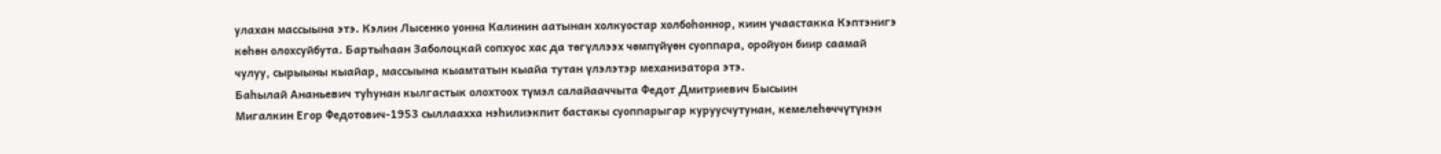улахан массыына этэ. Кэлин Лысенко уонна Калинин аатынан холкуостар холбоhоннор, киин учаастакка Кэптэнигэ көhөн олохсуйбута. Бартыhаан Заболоцкай сопхуос хас да төгүллээх чөмпүйүөн суоппара, оройуон биир саамай чулуу, сырыыны кыайар, массыына кыамтатын кыайа тутан үлэлэтэр механизатора этэ.
Баhылай Ананьевич туhунан кылгастык олохтоох түмэл салайааччыта Федот Дмитриевич Бысыин
Мигалкин Егор Федотович-1953 сыллаахха нэhилиэкпит бастакы суоппарыгар куруусчутунан, кемелеhөччүтүнэн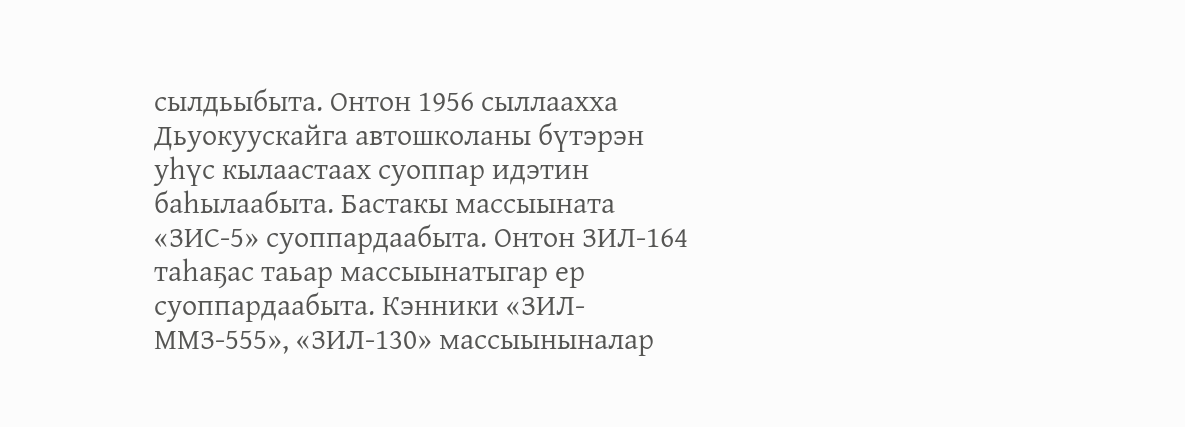сылдьыбыта. Онтон 1956 сыллаахха Дьуокуускайга автошколаны бүтэрэн уhүс кылаастаах суоппар идэтин баhылаабыта. Бастакы массыыната «ЗИС-5» суоппардаабыта. Онтон ЗИЛ-164 таhаҕас таьар массыынатыгар ер суоппардаабыта. Кэнники «ЗИЛ-ММЗ-555», «ЗИЛ-130» массыыныналар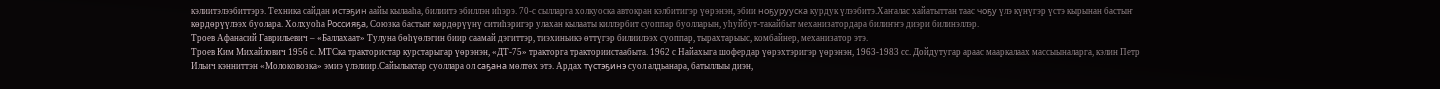кэлиитэлээбиттэрэ. Техника сайдан истэҕин аайы кылааhа, билиитэ эбиллэн иhэрэ. 70-с сылларга холкуоска автокран кэлбитигэр үөрэнэн, эбии ноҕурууска курдук үлээбитэ.Хаҥалас хайатыттан таас чоҕу үлэ күнүгэр үстэ кырынан бастыҥ көрдөрүүлээх буолара. Холхуоhа Россияҕа, Союзка бастыҥ көрдөрүүнү ситиhэригэр улахан кылааты киллэрбит суоппар буолларын, уhуйбут-такайбыт механизатордара билиҥҥэ диэри билинэллэр.
Троев Афанасий Гаврильевич – «Баллахаат» Тулуна бөhүөлэгин биир саамай дэгиттэр, тиэхиньикэ өттүгэр билиилээх суоппар, тырахтарыыс, комбайнер, механизатор этэ.
Троев Ким Михайлович 1956 с. МТСка трактористар курстарыгар үөрэнэн, «ДТ-75» тракторга тракториистаабыта. 1962 с Найахыга шофердар үөрэхтэригэр үөрэнэн, 1963-1983 сс. Дойдутугар араас мааркалаах массыыналарга, кэлин Петр Ильич кэнниттэн «Молоковозка» эмиэ үлэлиир.Сайылыктар суоллара ол саҕана мөлтөх этэ. Ардах түстэҕинэ суол алдьанара, батыллыы диэн,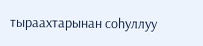тыраахтарынан соhуллуу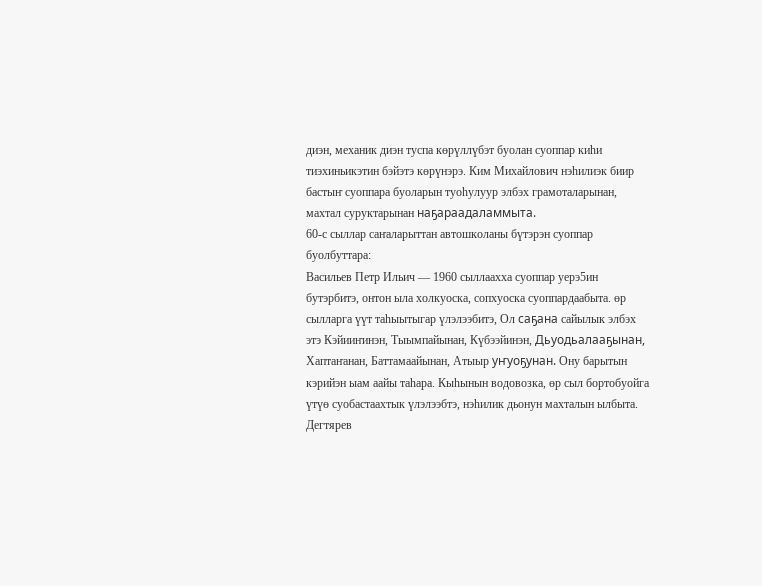диэн, механик диэн туспа көрүллүбэт буолан суоппар киhи тиэхиньикэтин бэйэтэ көрүнэрэ. Ким Михайлович нэhилиэк биир бастыҥ суоппара буоларын туоhулуур элбэх грамоталарынан, махтал суруктарынан наҕараадаламмыта.
60-с сыллар саҥаларыттан автошколаны бүтэрэн суоппар буолбуттара:
Васильев Петр Ильич — 1960 сыллаахха суоппар уерэ5ин бутэрбитэ, онтон ыла холкуоска, сопхуоска суоппардаабыта. өр сылларга үүт таhыытыгар үлэлээбитэ, Ол саҕана сайылык элбэх этэ Кэйииҥинэн, Тыымпайынан, Күбээйинэн, Дьуодьалааҕынан, Хаптаҥанан, Баттамаайынан, Атыыр уҥуоҕунан. Ону барытын кэрийэн ыам аайы таhара. Кыhынын водовозка, өр сыл бортобуойга үтүө суобастаахтык үлэлээбтэ, нэhилик дьонун махталын ылбыта.
Дегтярев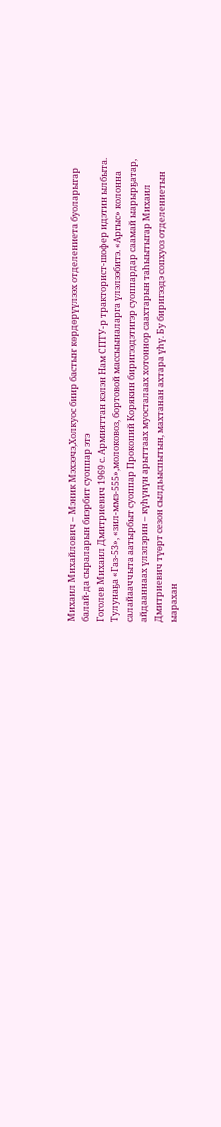Михаил Михайлович – Мэник Мэхээчэ,Холкуос биир бастыҥ көрдөрүүлээх отделениета буоларыгар балай-да сыраларын биэрбит суоппар этэ
Гоголев Михаил Дмитриевич 1969 с. Армияттан кэлэн Нам СПТУ-р тракторист-шофер идэтин ылбыта. Тулунаҕа «Газ-53», «зил-ммз-555»,молоковоз, бортовой массыыналарга үлэлээбитэ. «Аргыс» колонна салайааччыта аатырбыт суоппар Прокопий Корякин биригээдэтигэр суоппардар саамай ыарырҕатар, айдааннаах үлэлэрин – күhүнүн арыттаах муосталаах хотоннор саахтарын таhыытыгар Михаил Дмитриевич түөрт сезон сылдьыспытын, махтанан ахтара үhү. Бу биригээдэ сопхуоз отделениетын ыарахан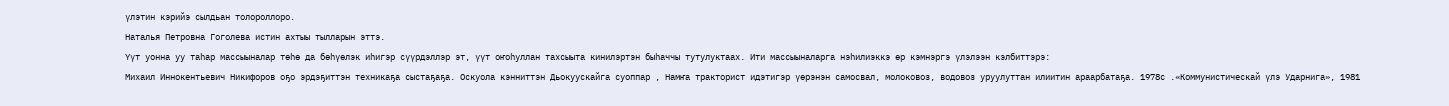үлэтин кэрийэ сылдьан толороллоро.
Наталья Петровна Гоголева истин ахтыы тылларын эттэ.
Үүт уонна уу таhар массыыналар төhө да бөhүөлэк иhигэр сүүрдэллэр эт, үүт оҥоhуллан тахсыыта кинилэртэн быhаччы тутулуктаах. Ити массыыналарга нэhилиэккэ өр кэмнэргэ үлэлээн кэлбиттэрэ:
Михаил Иннокентьевич Никифоров оҕо эрдэҕиттэн техникаҕа сыстаҕаҕа. Оскуола кэнниттэн Дьокуускайга суоппар , Намҥа тракторист идэтигэр үөрэнэн самосвал, молоковоз, водовоз уруулуттан илиитин араарбатаҕа. 1978с .«Коммунистическай үлэ Ударнига», 1981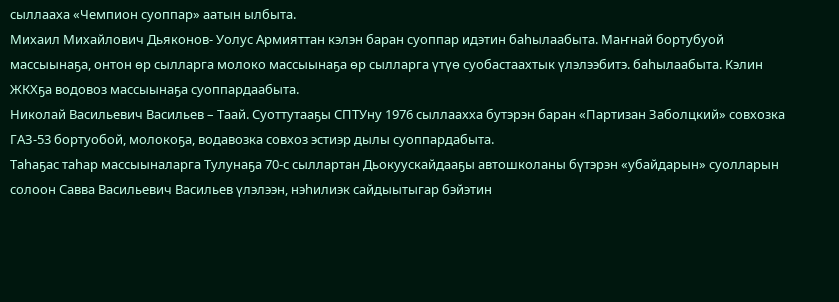сыллааха «Чемпион суоппар» аатын ылбыта.
Михаил Михайлович Дьяконов- Уолус Армияттан кэлэн баран суоппар идэтин баhылаабыта. Маҥнай бортубуой массыынаҕа, онтон өр сылларга молоко массыынаҕа өр сылларга үтүө суобастаахтык үлэлээбитэ. баhылаабыта. Кэлин ЖКХҕа водовоз массыынаҕа суоппардаабыта.
Николай Васильевич Васильев – Таай. Суоттутааҕы СПТУну 1976 сыллаахха бутэрэн баран «Партизан Заболцкий» совхозка ГАЗ-53 бортуобой, молокоҕа, водавозка совхоз эстиэр дылы суоппардабыта.
Таhаҕас таhар массыыналарга Тулунаҕа 70-с сыллартан Дьокуускайдааҕы автошколаны бүтэрэн «убайдарын» суолларын солоон Савва Васильевич Васильев үлэлээн, нэhилиэк сайдыытыгар бэйэтин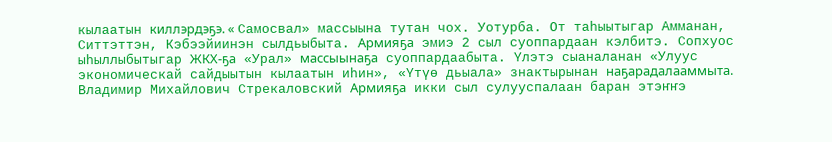кылаатын киллэрдэҕэ. « Самосвал» массыына тутан чох. Уотурба. От таhыытыгар Амманан, Ситтэттэн, Кэбээйиинэн сылдьыбыта. Армияҕа эмиэ 2 сыл суоппардаан кэлбитэ. Сопхуос ыhыллыбытыгар ЖКХ-ҕа «Урал» массыынаҕа суоппардаабыта. Үлэтэ сыаналанан «Улуус экономическай сайдыытын кылаатын иhин», «Үтүө дьыала» знактырынан наҕарадалааммыта.
Владимир Михайлович Стрекаловский Армияҕа икки сыл сулууспалаан баран этэҥҥэ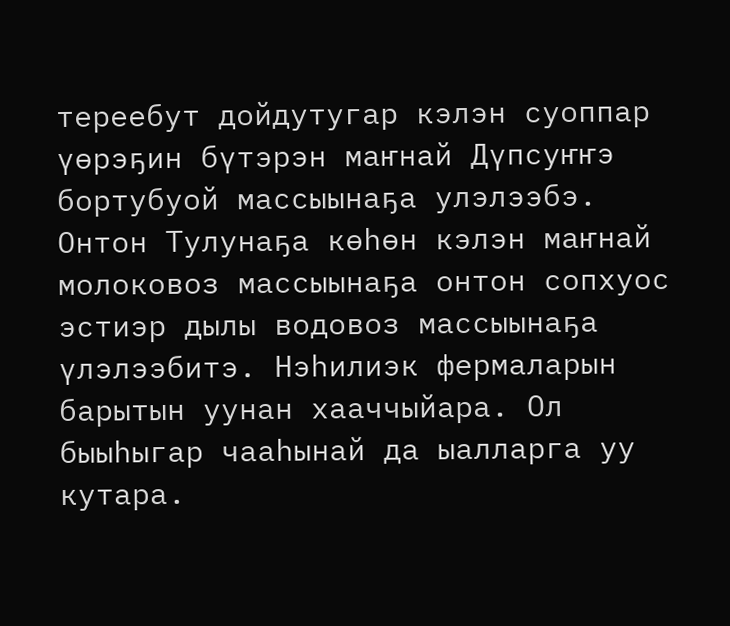тереебут дойдутугар кэлэн суоппар үөрэҕин бүтэрэн маҥнай Дүпсуҥҥэ бортубуой массыынаҕа улэлээбэ. Онтон Тулунаҕа көhөн кэлэн маҥнай молоковоз массыынаҕа онтон сопхуос эстиэр дылы водовоз массыынаҕа үлэлээбитэ. Нэhилиэк фермаларын барытын уунан хааччыйара. Ол быыhыгар чааhынай да ыалларга уу кутара.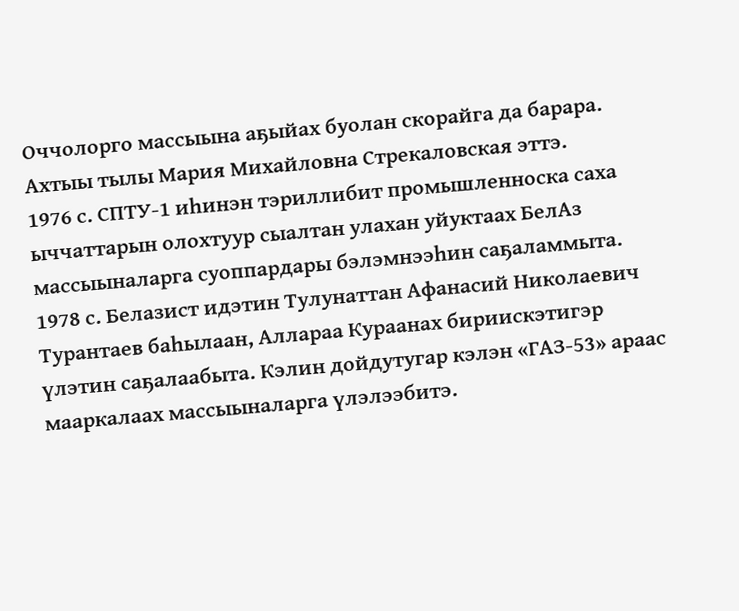Оччолорго массыына аҕыйах буолан скорайга да барара.
Ахтыы тылы Мария Михайловна Стрекаловская эттэ.
1976 с. СПТУ-1 иhинэн тэриллибит промышленноска саха ыччаттарын олохтуур сыалтан улахан уйуктаах БелАз массыыналарга суоппардары бэлэмнээhин саҕаламмыта. 1978 с. Белазист идэтин Тулунаттан Афанасий Николаевич Турантаев баhылаан, Аллараа Кураанах бириискэтигэр үлэтин саҕалаабыта. Кэлин дойдутугар кэлэн «ГАЗ-53» араас мааркалаах массыыналарга үлэлээбитэ.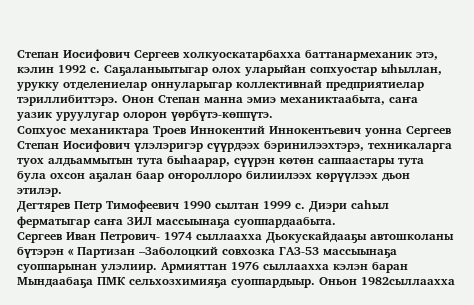Степан Иосифович Сергеев холкуоскатарбахха баттанармеханик этэ, кэлин 1992 с. Саҕаланыытыгар олох уларыйан сопхуостар ыhыллан, урукку отделениелар оннуларыгар коллективнай предприятиелар тэриллибиттэрэ. Онон Степан манна эмиэ механиктаабыта, саҥа уазик уруулугар олорон үөрбүтэ-көппүтэ.
Сопхуос механиктара Троев Иннокентий Иннокентьевич уонна Сергеев Степан Иосифович үлэлэригэр сүүрдээх бэринилээхтэрэ, техникаларга туох алдьаммытын тута быhаарар, сүүрэн көтөн саппаастары тута була охсон аҕалан баар оҥороллоро билиилээх көрүүлээх дьон этилэр.
Дегтярев Петр Тимофеевич 1990 сылтан 1999 с. Диэри саhыл ферматыгар саҥа ЗИЛ массыынаҕа суоппардаабыта.
Сергеев Иван Петрович- 1974 сыллаахха Дьокускайдааҕы автошколаны бүтэрэн « Партизан –Заболоцкий совхозка ГАЗ-53 массыынаҕа суоппарынан улэлиир. Армияттан 1976 сыллаахха кэлэн баран Мындаабаҕа ПМК сельхозхимияҕа суоппардыыр. Оньон 1982сыллаахха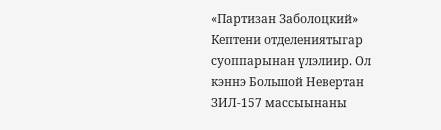«Партизан Заболоцкий» Кептени отделениятыгар суоппарынан үлэлиир. Ол кэннэ Большой Невертан ЗИЛ-157 массыынаны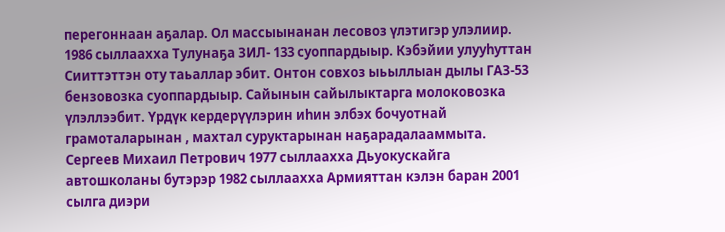перегоннаан аҕалар. Ол массыынанан лесовоз үлэтигэр улэлиир. 1986 сыллаахха Тулунаҕа ЗИЛ- 133 суоппардыыр. Кэбэйии улууhуттан Сииттэттэн оту таьаллар эбит. Онтон совхоз ыьыллыан дылы ГАЗ-53 бензовозка суоппардыыр. Сайынын сайылыктарга молоковозка үлэллээбит. Үрдүк кердерүүлэрин иhин элбэх бочуотнай грамоталарынан , махтал суруктарынан наҕарадалааммыта.
Сергеев Михаил Петрович 1977 сыллаахха Дьуокускайга автошколаны бутэрэр 1982 сыллаахха Армияттан кэлэн баран 2001 сылга диэри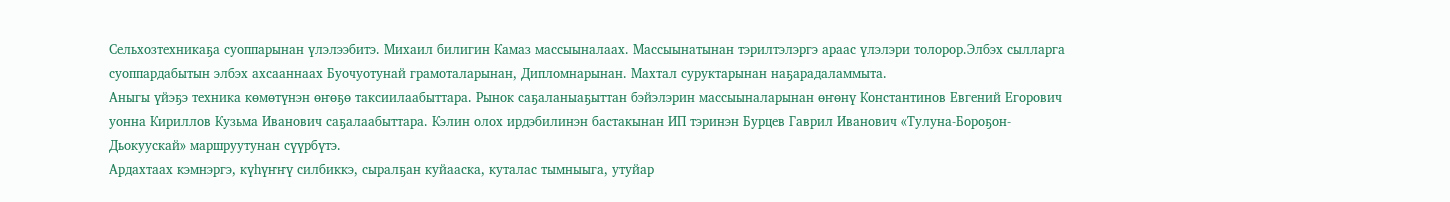Сельхозтехникаҕа суоппарынан үлэлээбитэ. Михаил билигин Камаз массыыналаах. Массыынатынан тэрилтэлэргэ араас үлэлэри толорор.Элбэх сылларга суоппардабытын элбэх ахсааннаах Буочуотунай грамоталарынан, Дипломнарынан. Махтал суруктарынан наҕарадаламмыта.
Аныгы үйэҕэ техника көмөтүнэн өҥөҕө таксиилаабыттара. Рынок саҕаланыаҕыттан бэйэлэрин массыыналарынан өҥөнү Константинов Евгений Егорович уонна Кириллов Кузьма Иванович саҕалаабыттара. Кэлин олох ирдэбилинэн бастакынан ИП тэринэн Бурцев Гаврил Иванович «Тулуна-Бороҕон-Дьокуускай» маршруутунан сүүрбүтэ.
Ардахтаах кэмнэргэ, күhүҥҥү силбиккэ, сыралҕан куйааска, куталас тымныыга, утуйар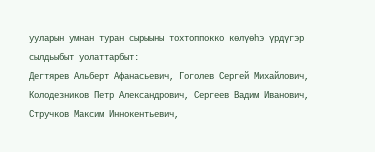ууларын умнан туран сырыыны тохтоппокко көлүөhэ үрдүгэр сылдьыбыт уолаттарбыт:
Дегтярев Альберт Афанасьевич, Гоголев Сергей Михайлович, Колодезников Петр Александрович, Сергеев Вадим Иванович, Стручков Максим Иннокентьевич,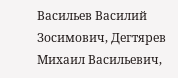Васильев Василий Зосимович, Дегтярев Михаил Васильевич,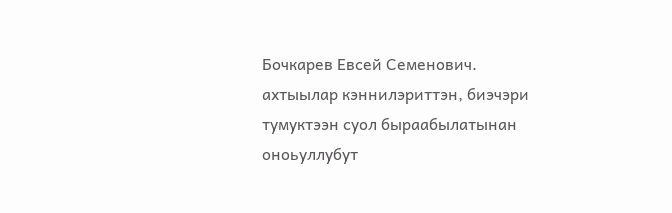Бочкарев Евсей Семенович.
ахтыылар кэннилэриттэн, биэчэри тумуктээн суол быраабылатынан оноьуллубут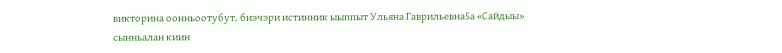викторина оонньоотубут. биэчэри истинник ыыппыт Ульяна Гаврильевна5а «Сайдыы» сынньалан киин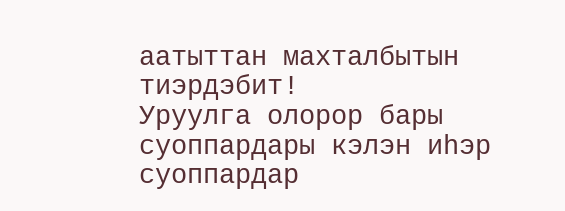аатыттан махталбытын тиэрдэбит!
Уруулга олорор бары суоппардары кэлэн иhэр суоппардар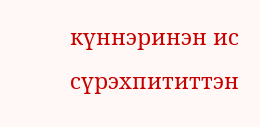күннэринэн ис сүрэхпититтэн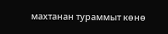махтанан тураммыт көнө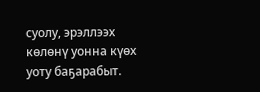суолу, эрэллээх көлөнү уонна күөх уоту баҕарабыт.